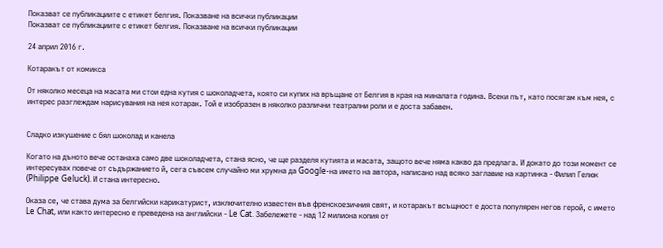Показват се публикациите с етикет белгия. Показване на всички публикации
Показват се публикациите с етикет белгия. Показване на всички публикации

24 април 2016 г.

Котаракът от комикса

От няколко месеца на масата ми стои една кутия с шоколадчета, която си купих на връщане от Белгия в края на миналата година. Всеки път, като посягам към нея, с интерес разглеждам нарисувания на нея котарак. Той е изобразен в няколко различни театрални роли и е доста забавен.


Сладко изкушение с бял шоколад и канела

Когато на дъното вече останаха само две шоколадчета, стана ясно, че ще разделя кутията и масата, защото вече няма какво да предлага. И докато до този момент се интересувах повече от съдържанието й, сега съвсем случайно ми хрумна да Google-на името на автора, написано над всяко заглавие на картинка - Филип Гелюк (Philippe Geluck). И стана интересно.

Оказа се, че става дума за белгийски карикатурист, изключително известен във френскоезичния свят, и котаракът всъщност е доста популярен негов герой, с името Le Chat, или както интересно е преведена на английски - Le Cat. Забележете - над 12 милиона копия от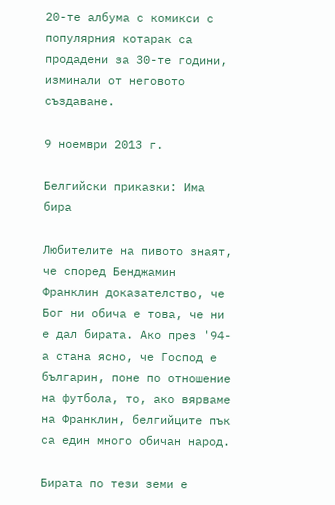20-те албума с комикси с популярния котарак са продадени за 30-те години, изминали от неговото създаване.

9 ноември 2013 г.

Белгийски приказки: Има бира

Любителите на пивото знаят, че според Бенджамин Франклин доказателство, че Бог ни обича е това, че ни е дал бирата. Ако през '94-а стана ясно, че Господ е българин, поне по отношение на футбола, то, ако вярваме на Франклин, белгийците пък са един много обичан народ.

Бирата по тези земи е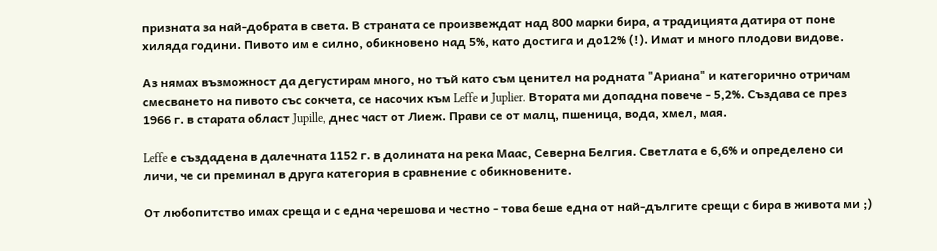призната за най-добрата в света. В страната се произвеждат над 800 марки бира, а традицията датира от поне хиляда години. Пивото им е силно, обикновено над 5%, като достига и до12% (!). Имат и много плодови видове.

Аз нямах възможност да дегустирам много, но тъй като съм ценител на родната "Ариана" и категорично отричам смесването на пивото със сокчета, се насочих към Leffe и Juplier. Втората ми допадна повече - 5,2%. Създава се през 1966 г. в старата област Jupille, днес част от Лиеж. Прави се от малц, пшеница, вода, хмел, мая.

Leffe е създадена в далечната 1152 г. в долината на река Маас, Северна Белгия. Светлата е 6,6% и определено си личи, че си преминал в друга категория в сравнение с обикновените.

От любопитство имах среща и с една черешова и честно - това беше една от най-дългите срещи с бира в живота ми ;)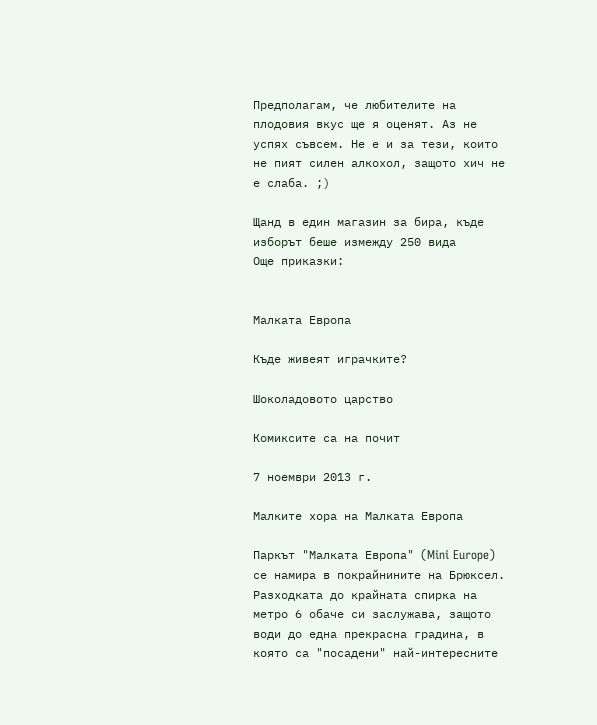Предполагам, че любителите на плодовия вкус ще я оценят. Аз не успях съвсем. Не е и за тези, които не пият силен алкохол, защото хич не е слаба. ;)

Щанд в един магазин за бира, къде изборът беше измежду 250 вида
Още приказки:


Малката Европа

Къде живеят играчките?

Шоколадовото царство

Комиксите са на почит

7 ноември 2013 г.

Малките хора на Малката Европа

Паркът "Малката Европа" (Mini Europe) се намира в покрайнините на Брюксел. Разходката до крайната спирка на метро 6 обаче си заслужава, защото води до една прекрасна градина, в която са "посадени" най-интересните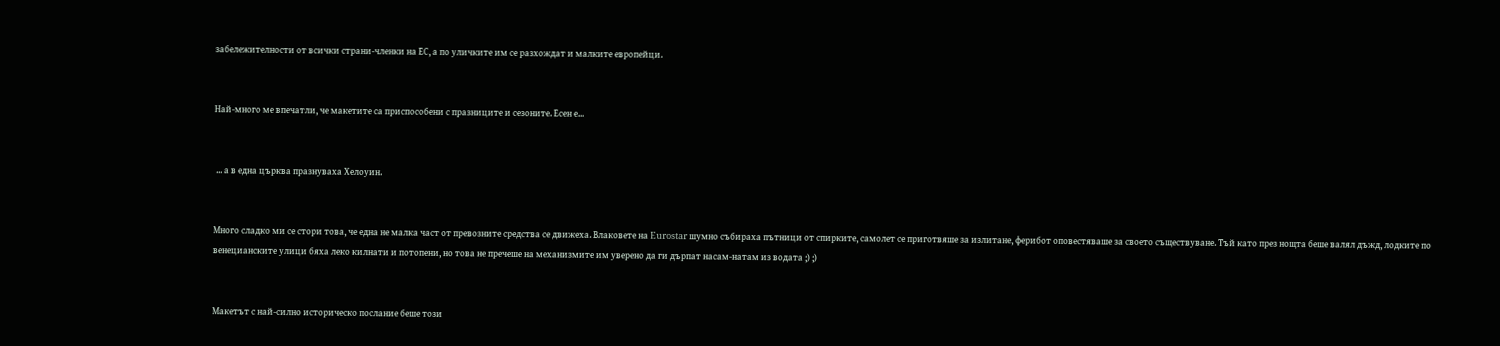забележителности от всички страни-членки на ЕС, а по уличките им се разхождат и малките европейци.


Най-много ме впечатли, че макетите са приспособени с празниците и сезоните. Есен е...


 ... а в една църква празнуваха Хелоуин.


Много сладко ми се стори това, че една не малка част от превозните средства се движеха. Влаковете на Eurostar шумно събираха пътници от спирките, самолет се приготвяше за излитане, ферибот оповестяваше за своето съществуване. Тъй като през нощта беше валял дъжд, лодките по венецианските улици бяха леко килнати и потопени, но това не пречеше на механизмите им уверено да ги дърпат насам-натам из водата ;) ;)


Макетът с най-силно историческо послание беше този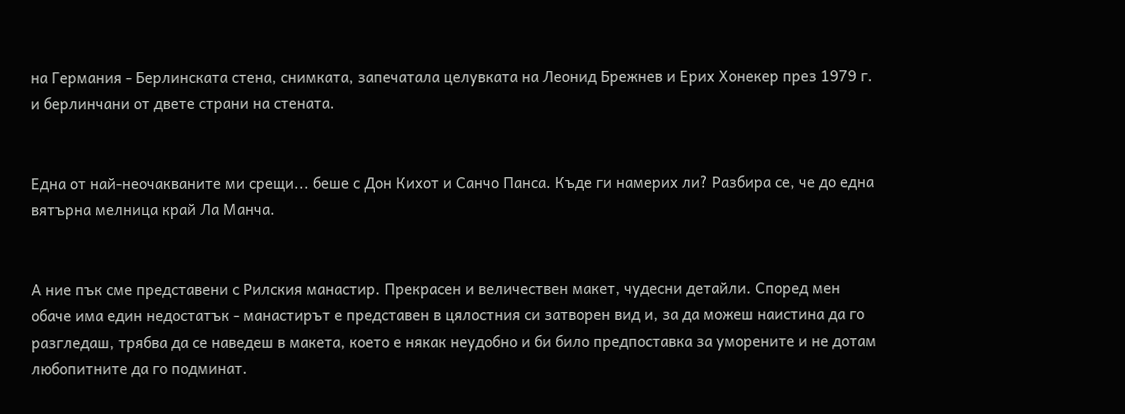на Германия - Берлинската стена, снимката, запечатала целувката на Леонид Брежнев и Ерих Хонекер през 1979 г. и берлинчани от двете страни на стената.


Една от най-неочакваните ми срещи... беше с Дон Кихот и Санчо Панса. Къде ги намерих ли? Разбира се, че до една вятърна мелница край Ла Манча.


А ние пък сме представени с Рилския манастир. Прекрасен и величествен макет, чудесни детайли. Според мен обаче има един недостатък - манастирът е представен в цялостния си затворен вид и, за да можеш наистина да го разгледаш, трябва да се наведеш в макета, което е някак неудобно и би било предпоставка за уморените и не дотам любопитните да го подминат.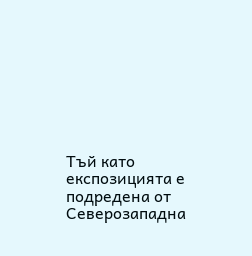Тъй като експозицията е подредена от Северозападна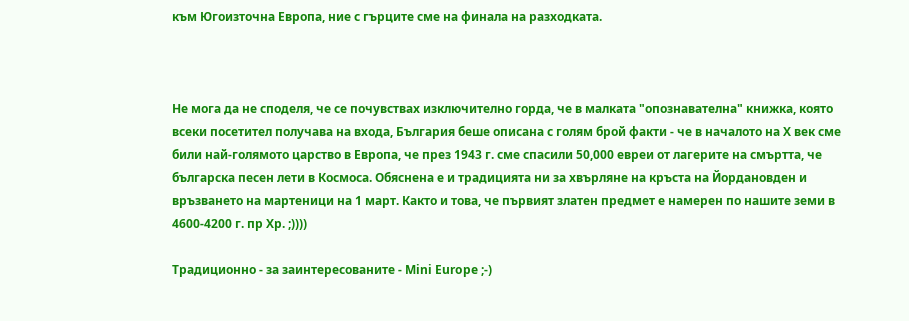към Югоизточна Европа, ние с гърците сме на финала на разходката.



Не мога да не споделя, че се почувствах изключително горда, че в малката "опознавателна" книжка, която всеки посетител получава на входа, България беше описана с голям брой факти - че в началото на Х век сме били най-голямото царство в Европа, че през 1943 г. сме спасили 50,000 евреи от лагерите на смъртта, че българска песен лети в Космоса. Обяснена е и традицията ни за хвърляне на кръста на Йордановден и връзването на мартеници на 1 март. Както и това, че първият златен предмет е намерен по нашите земи в 4600-4200 г. пр Хр. ;))))

Традиционно - за заинтересованите - Mini Europe ;-)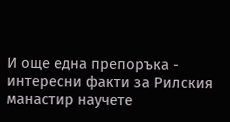И още една препоръка - интересни факти за Рилския манастир научете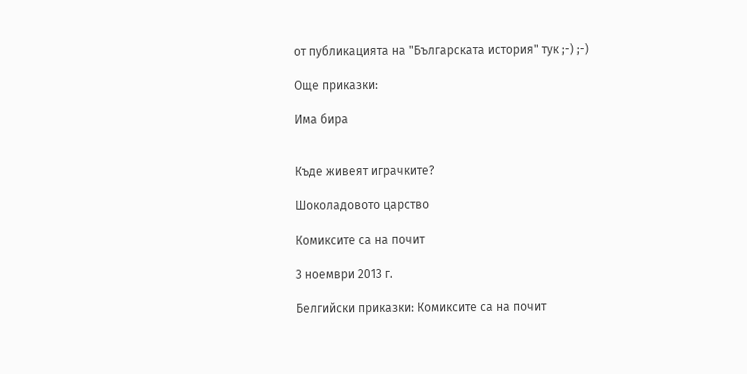от публикацията на "Българската история" тук ;-) ;-)

Още приказки:

Има бира


Къде живеят играчките?

Шоколадовото царство

Комиксите са на почит

3 ноември 2013 г.

Белгийски приказки: Комиксите са на почит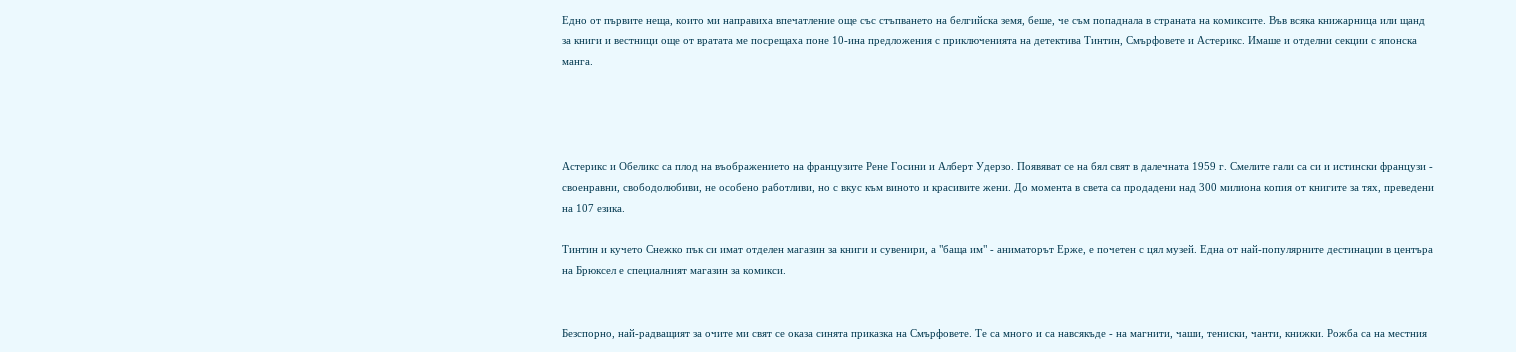Едно от първите неща, които ми направиха впечатление още със стъпването на белгийска земя, беше, че съм попаднала в страната на комиксите. Във всяка книжарница или щанд за книги и вестници още от вратата ме посрещаха поне 10-ина предложения с приключенията на детектива Тинтин, Смърфовете и Астерикс. Имаше и отделни секции с японска манга.




Астерикс и Обеликс са плод на въображението на французите Рене Госини и Алберт Удерзо. Появяват се на бял свят в далечната 1959 г. Смелите гали са си и истински французи - своенравни, свободолюбиви, не особено работливи, но с вкус към виното и красивите жени. До момента в света са продадени над 300 милиона копия от книгите за тях, преведени на 107 езика.

Тинтин и кучето Снежко пък си имат отделен магазин за книги и сувенири, а "баща им" - аниматорът Ерже, е почетен с цял музей. Една от най-популярните дестинации в центъра на Брюксел е специалният магазин за комикси.


Безспорно, най-радващият за очите ми свят се оказа синята приказка на Смърфовете. Те са много и са навсякъде - на магнити, чаши, тениски, чанти, книжки. Рожба са на местния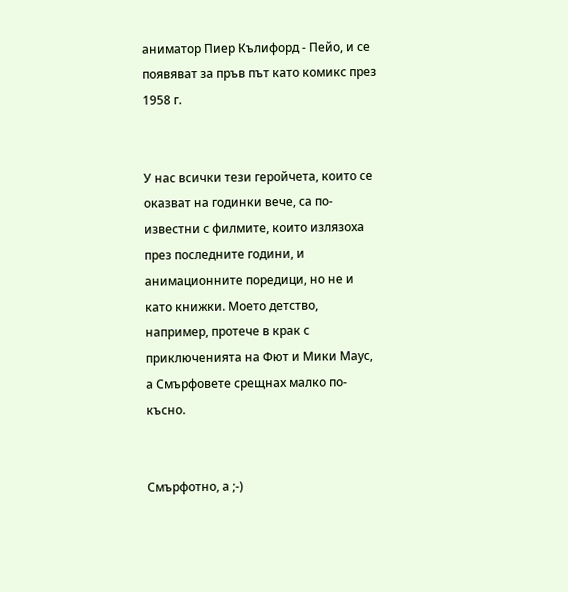аниматор Пиер Кълифорд - Пейо, и се появяват за пръв път като комикс през 1958 г.


У нас всички тези геройчета, които се оказват на годинки вече, са по-известни с филмите, които излязоха през последните години, и анимационните поредици, но не и като книжки. Моето детство, например, протече в крак с приключенията на Фют и Мики Маус, а Смърфовете срещнах малко по-късно.


Смърфотно, а ;-)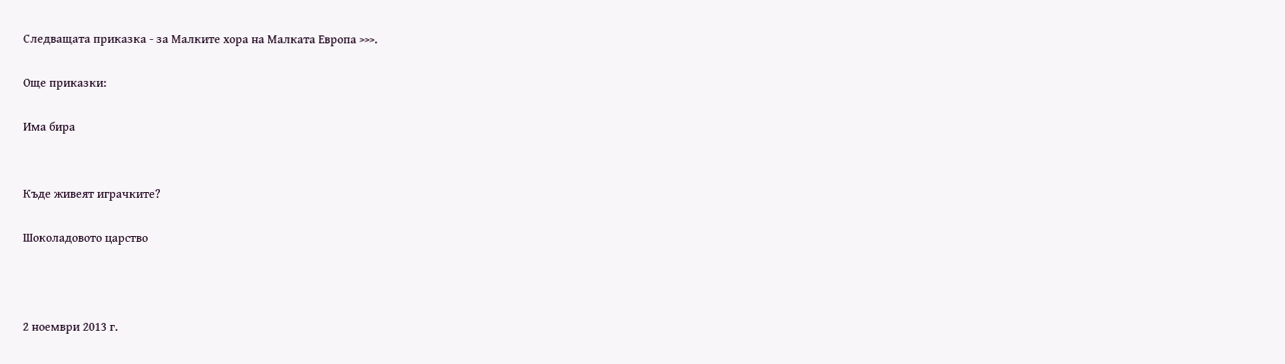Следващата приказка - за Малките хора на Малката Европа >>>.

Още приказки:

Има бира


Къде живеят играчките?

Шоколадовото царство



2 ноември 2013 г.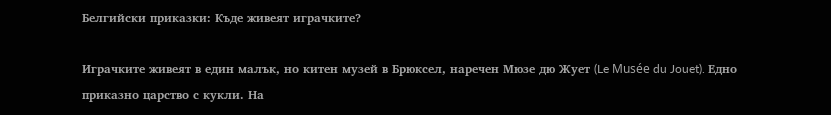Белгийски приказки: Къде живеят играчките?

Играчките живеят в един малък, но китен музей в Брюксел, наречен Мюзе дю Жует (Le Musée du Jouet). Едно приказно царство с кукли. На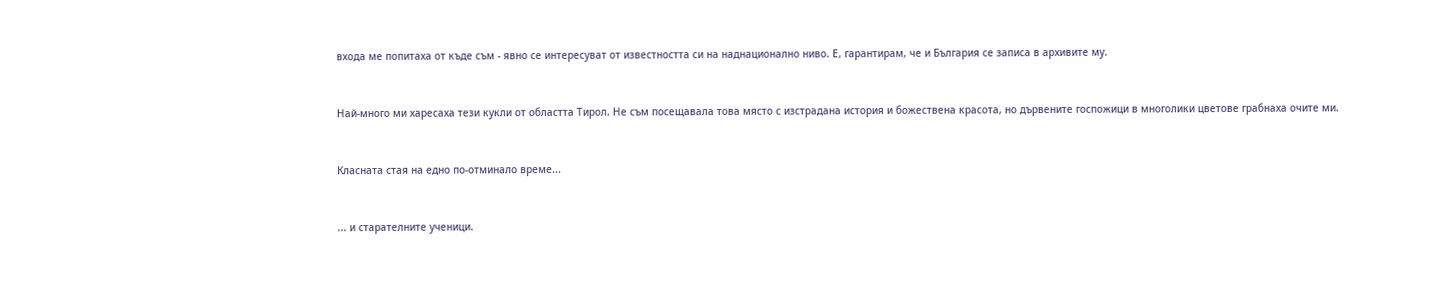входа ме попитаха от къде съм - явно се интересуват от известността си на наднационално ниво. Е, гарантирам, че и България се записа в архивите му.


Най-много ми харесаха тези кукли от областта Тирол. Не съм посещавала това място с изстрадана история и божествена красота, но дървените госпожици в многолики цветове грабнаха очите ми.


Класната стая на едно по-отминало време...


... и старателните ученици.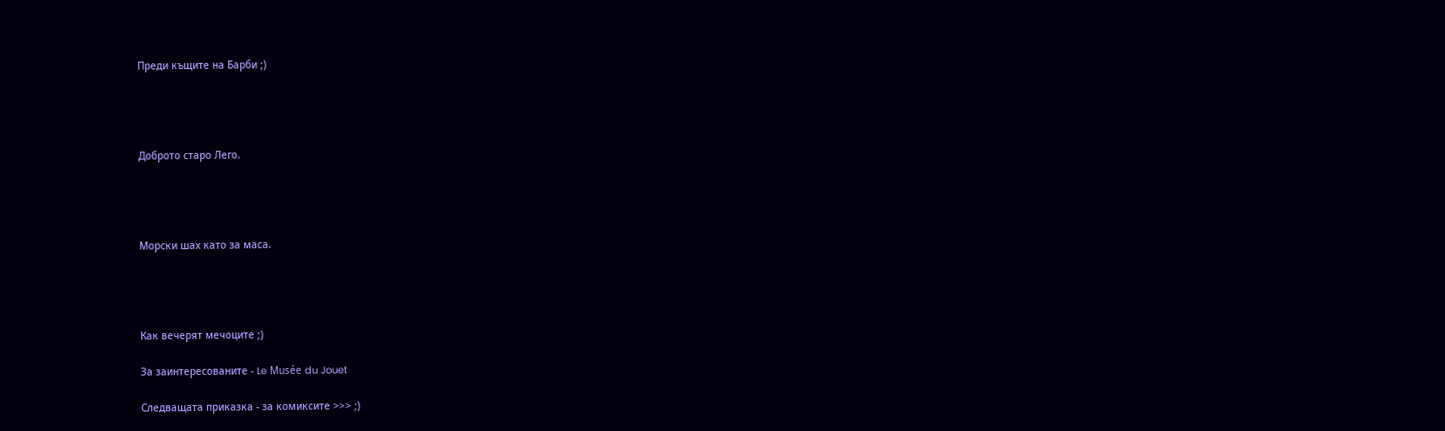Преди къщите на Барби ;)




Доброто старо Лего.




Морски шах като за маса.




Как вечерят мечоците ;)

За заинтересованите - Le Musée du Jouet

Следващата приказка - за комиксите >>> ;)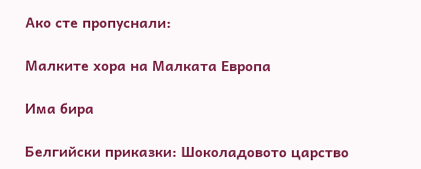Ако сте пропуснали:

Малките хора на Малката Европа

Има бира

Белгийски приказки: Шоколадовото царство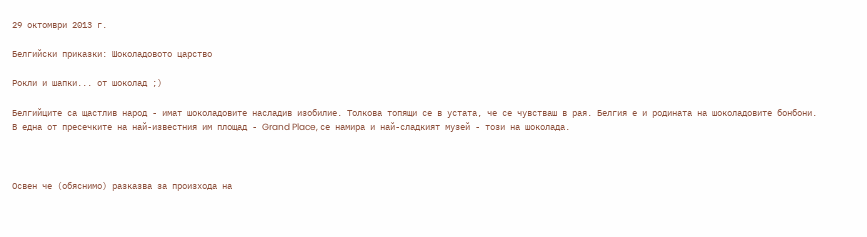29 октомври 2013 г.

Белгийски приказки: Шоколадовото царство

Рокли и шапки... от шоколад ;)

Белгийците са щастлив народ - имат шоколадовите насладив изобилие. Толкова топящи се в устата, че се чувстваш в рая. Белгия е и родината на шоколадовите бонбони. В една от пресечките на най-известния им площад - Grand Place, се намира и най-сладкият музей - този на шоколада.



Освен че (обяснимо) разказва за произхода на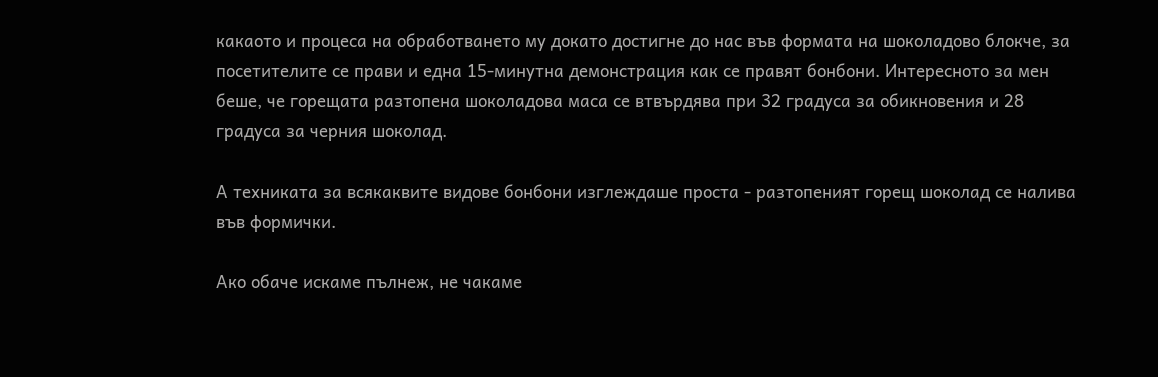какаото и процеса на обработването му докато достигне до нас във формата на шоколадово блокче, за посетителите се прави и една 15-минутна демонстрация как се правят бонбони. Интересното за мен беше, че горещата разтопена шоколадова маса се втвърдява при 32 градуса за обикновения и 28 градуса за черния шоколад.

А техниката за всякаквите видове бонбони изглеждаше проста - разтопеният горещ шоколад се налива във формички.

Ако обаче искаме пълнеж, не чакаме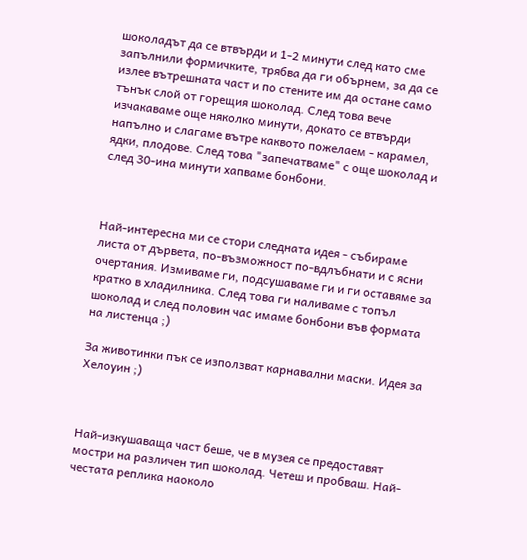шоколадът да се втвърди и 1-2 минути след като сме запълнили формичките, трябва да ги обърнем, за да се излее вътрешната част и по стените им да остане само тънък слой от горещия шоколад. След това вече изчакаваме още няколко минути, докато се втвърди напълно и слагаме вътре каквото пожелаем - карамел, ядки, плодове. След това "запечатваме" с още шоколад и след 30-ина минути хапваме бонбони.



Най-интересна ми се стори следната идея - събираме листа от дървета, по-възможност по-вдлъбнати и с ясни очертания. Измиваме ги, подсушаваме ги и ги оставяме за кратко в хладилника. След това ги наливаме с топъл шоколад и след половин час имаме бонбони във формата на листенца ;)

За животинки пък се използват карнавални маски. Идея за Хелоуин ;)



Най-изкушаваща част беше, че в музея се предоставят мостри на различен тип шоколад. Четеш и пробваш. Най-честата реплика наоколо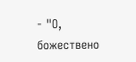- "О, божествено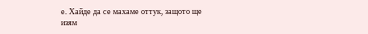е. Хайде да се махаме оттук, защото ще изям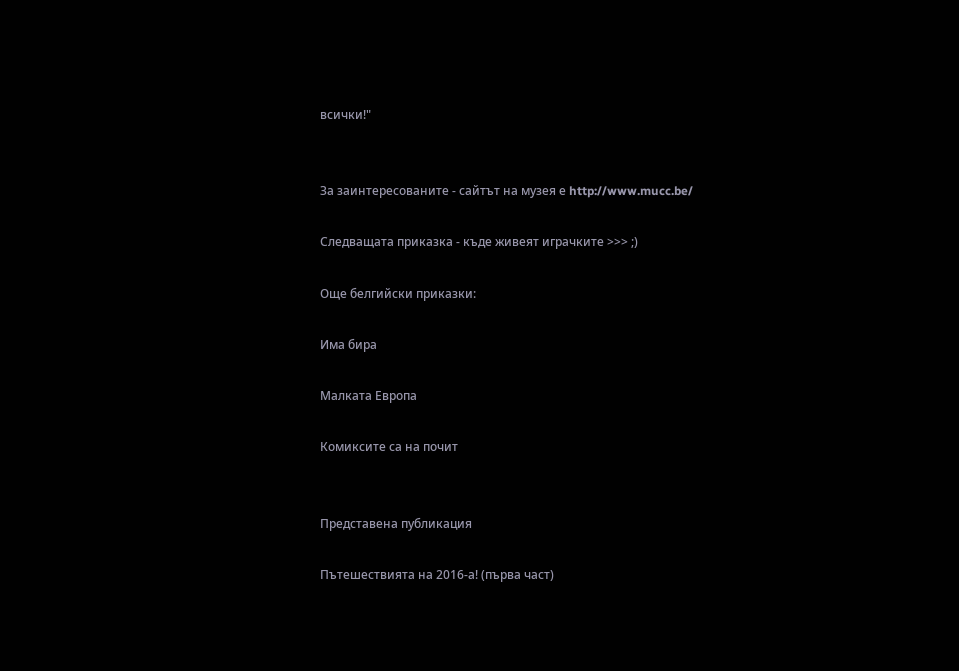всички!"


За заинтересованите - сайтът на музея е http://www.mucc.be/

Следващата приказка - къде живеят играчките >>> ;)

Още белгийски приказки:

Има бира

Малката Европа

Комиксите са на почит


Представена публикация

Пътешествията на 2016-а! (първа част)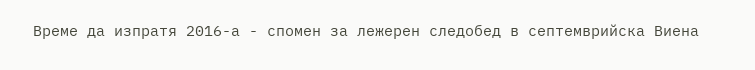Време да изпратя 2016-а - спомен за лежерен следобед в септемврийска Виена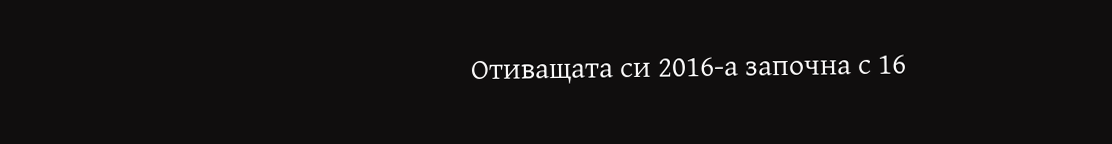Отиващата си 2016-а започна с 16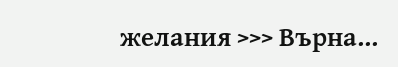желания >>> Върна...